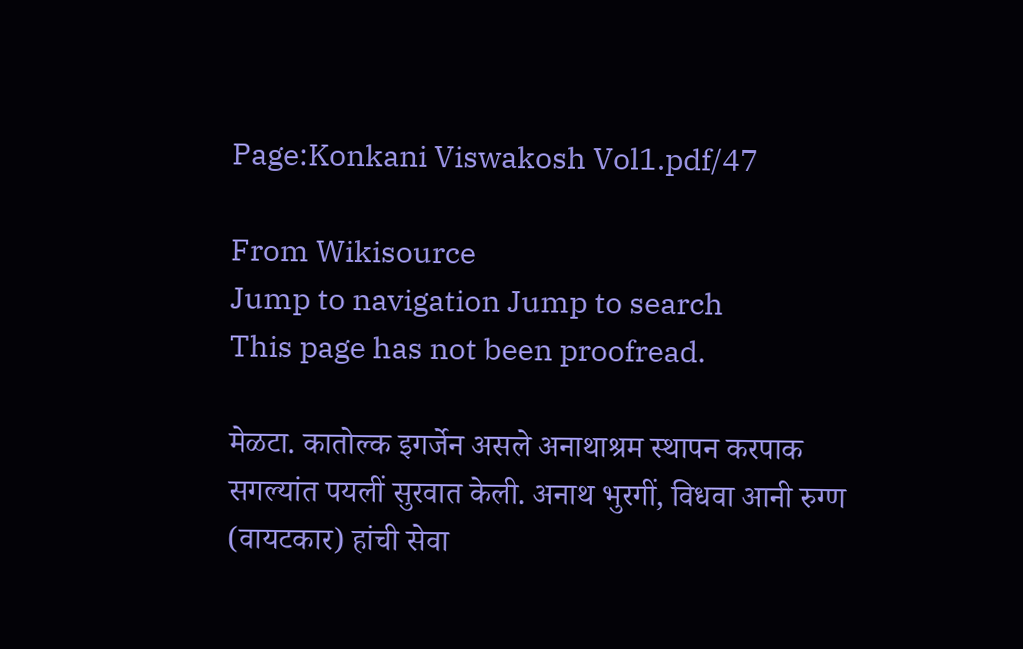Page:Konkani Viswakosh Vol1.pdf/47

From Wikisource
Jump to navigation Jump to search
This page has not been proofread.

मेळटा. कातोल्क इगर्जेन असले अनाथाश्रम स्थापन करपाक सगल्यांत पयलीं सुरवात केली. अनाथ भुरगीं, विधवा आनी रुग्ण (वायटकार) हांची सेवा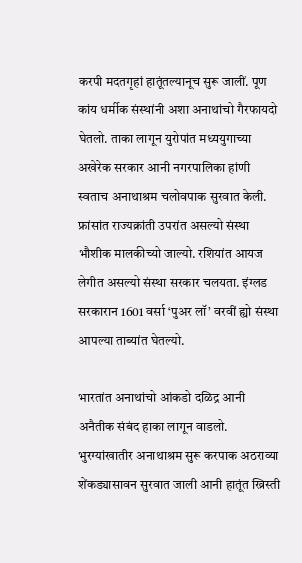करपी मदतगृहां हातूंतल्यानूच सुरू जालीं. पूण कांय धर्मीक संस्थांनी अशा अनाथांचो गैरफायदो घेतलो. ताका लागून युरोपांत मध्ययुगाच्या अखेरेक सरकार आनी नगरपालिका हांणी स्वताच अनाथाश्रम चलोवपाक सुरवात केली. फ्रांसांत राज्यक्रांती उपरांत असल्यो संस्था भौशीक मालकीच्यो जाल्यो. रशियांत आयज लेगीत असल्यो संस्था सरकार चलयता. इंग्लड सरकारान 1601 वर्सा ‘पुअर लॉ’ वरवीं ह्यो संस्था आपल्या ताब्यांत घेतल्यो.

भारतांत अनाथांचो आंकडो दळिद्र आनी अनैतीक संबंद हाका लागून वाडलो. भुरग्यांखातीर अनाथाश्रम सुरू करपाक अठराव्या शेंकड्यासावन सुरवात जाली आनी हातूंत ख्रिस्ती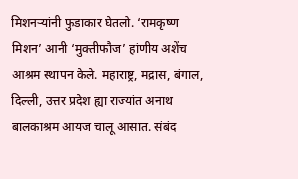मिशनऱ्यांनी फुडाकार घेतलो. ‘रामकृष्ण मिशन’ आनी ‘मुक्तीफौज’ हांणीय अशेंच आश्रम स्थापन केले. महाराष्ट्र, मद्रास, बंगाल, दिल्ली, उत्तर प्रदेश ह्या राज्यांत अनाथ बालकाश्रम आयज चालू आसात. संबंद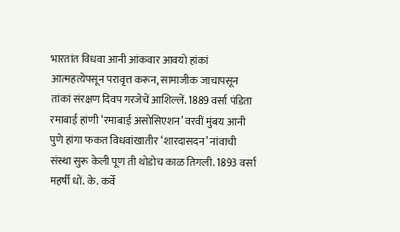भारतांत विधवा आनी आंकवार आवयो हांकां आत्महत्येपसून परावृत्त करून, सामाजीक जाचापसून तांकां संरक्षण दिवप गरजेचें आशिल्लें. 1889 वर्सा पंडिता रमाबाई हांणी ‘रमाबाई असोसिएशन’ वरवीं मुंबय आनी पुणे हांगा फकत विधवांखातीर ‘शारदासदन’ नांवाची संस्था सुरू केली पूण ती थोडोच काळ तिगली. 1893 वर्सा महर्षी धों. के. कर्वे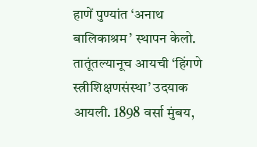हाणें पुण्यांत ‘अनाथ बालिकाश्रम’ स्थापन केलो. तातूंतल्यानूच आयची ‘हिंगणे स्त्रीशिक्षणसंस्था’ उदयाक आयली. 1898 वर्सा मुंबय,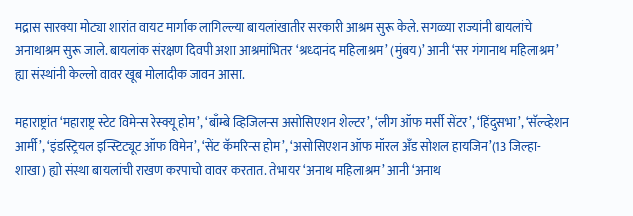मद्रास सारक्या मोट्या शारांत वायट मार्गाक लागिल्ल्या बायलांखातीर सरकारी आश्रम सुरू केले. सगळ्या राज्यांनी बायलांचे अनाथाश्रम सुरू जाले. बायलांक संरक्षण दिवपी अशा आश्रमांभितर ‘श्रध्दानंद महिलाश्रम’ (मुंबय)’ आनी ‘सर गंगानाथ महिलाश्रम’ ह्या संस्थांनी केल्लो वावर खूब मोलादीक जावन आसा.

महाराष्ट्रांत ‘महाराष्ट्र स्टेट विमेन्स रेस्क्यू होम’, ‘बाँम्बे व्हिजिलन्स असोसिएशन शेल्टर’, ‘लीग ऑफ मर्सी सेंटर’, ‘हिंदुसभा’, ‘सॅल्व्हेशन आर्मी’, ‘इंडस्ट्रियल इन्स्टिट्यूट ऑफ विमेन’, ‘सेंट कॅमरिन्स होम’, ‘असोसिएशन ऑफ मॉरल अँड सोशल हायजिन’(13 जिल्हा- शाखा) ह्यो संस्था बायलांची राखण करपाचो वावर करतात. तेभायर ‘अनाथ महिलाश्रम’ आनी ‘अनाथ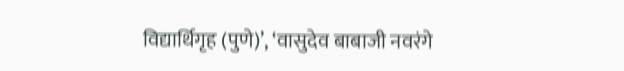विद्यार्थिगृह (पुणे)’, ‘वासुदेव बाबाजी नवरंगे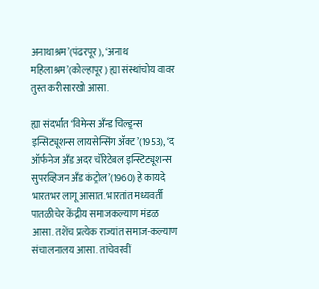अनाथाश्रम’(पंढरपूर), ‘अनाथ महिलाश्रम’(कोल्हापूर) ह्या संस्थांचोय वावर तुस्त करीसारखो आसा.

ह्या संदर्भांत ‘विमेन्स अँन्ड चिल्ड्रन्स इन्सिट्यूशन्स लायसेन्सिंग ॲक्ट’(1953), ‘द ऑर्फनेज अँड अदर चॅरिटेबल इन्स्टिट्यूशन्स सुपरव्हिजन अँड कंट्रोल’(1960) हे कायदे भारतभर लागू आसात. भारतांत मध्यवर्ती पातळीचेर केंद्रीय समाजकल्याण मंडळ आसा. तशेंच प्रत्येक राज्यांत समाज-कल्याण संचालनालय आसा. तांचेवरवीं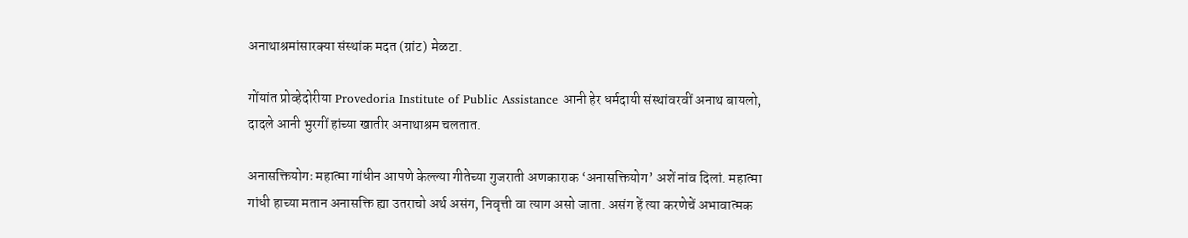अनाथाश्रमांसारक्या संस्थांक मदत (ग्रांट) मेळटा.

गोंयांत प्रोव्हेदोरीया Provedoria Institute of Public Assistance आनी हेर धर्मदायी संस्थांवरवीं अनाथ बायलो, दादले आनी भुरगीं हांच्या खातीर अनाथाश्रम चलतात.

अनासक्तियोगः महात्मा गांधीन आपणे केल्ल्या गीतेच्या गुजराती अणकाराक ‘अनासक्तियोग’ अशें नांव दिलां. महात्मा गांधी हाच्या मतान अनासक्ति ह्या उतराचो अर्थ असंग, निवृत्ती वा त्याग असो जाता. असंग हें त्या करणेचें अभावात्मक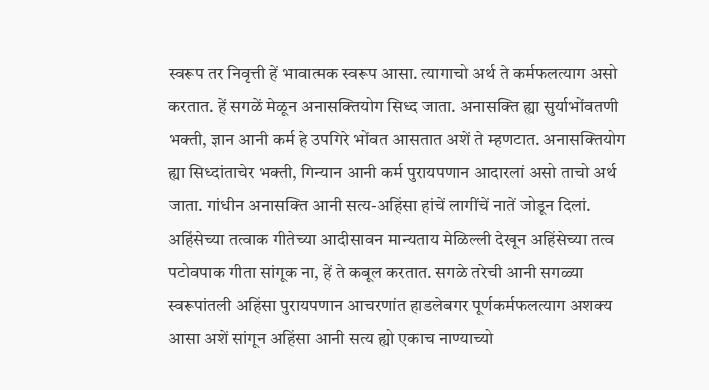स्वरूप तर निवृत्ती हें भावात्मक स्वरूप आसा. त्यागाचो अर्थ ते कर्मफलत्याग असो करतात. हें सगळें मेळून अनासक्तियोग सिध्द जाता. अनासक्ति ह्या सुर्याभोंवतणी भक्ती, ज्ञान आनी कर्म हे उपगिरे भोंवत आसतात अशें ते म्हणटात. अनासक्तियोग ह्या सिध्दांताचेर भक्ती, गिन्यान आनी कर्म पुरायपणान आदारलां असो ताचो अर्थ जाता. गांधीन अनासक्ति आनी सत्य-अहिंसा हांचें लागींचें नातें जोडून दिलां. अहिंसेच्या तत्वाक गीतेच्या आदीसावन मान्यताय मेळिल्ली देखून अहिंसेच्या तत्व पटोवपाक गीता सांगूक ना, हें ते कबूल करतात. सगळे तरेची आनी सगळ्या स्वरूपांतली अहिंसा पुरायपणान आचरणांत हाडलेबगर पूर्णकर्मफलत्याग अशक्य आसा अशें सांगून अहिंसा आनी सत्य ह्यो एकाच नाण्याच्यो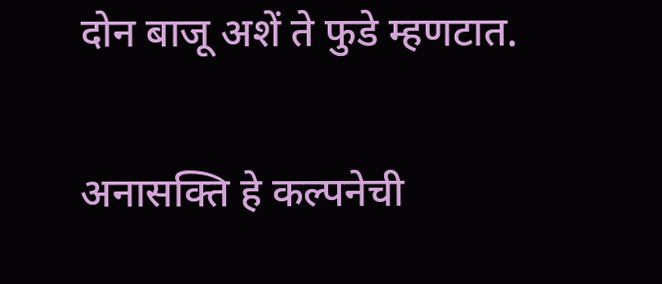दोन बाजू अशें ते फुडे म्हणटात.

अनासक्ति हे कल्पनेची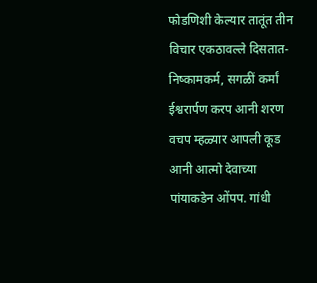फोडणिशी केल्यार तातूंत तीन विचार एकठावल्ले दिसतात- निष्कामकर्म, सगळीं कर्मां ईश्वरार्पण करप आनी शरण वचप म्हळ्यार आपली कूड आनी आत्मो देवाच्या पांयाकडेन ओंपप. गांधी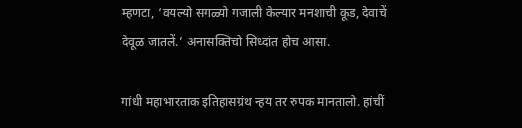म्हणटा, ‘वयल्यो सगळ्यो गजाली केल्यार मनशाची कूड, देवाचें देवूळ जातलें.’ अनासक्तिचो सिध्दांत होच आसा.

गांधी महाभारताक इतिहासग्रंथ न्हय तर रुपक मानतालो. हांचीं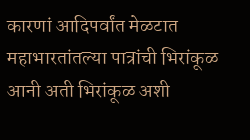कारणां आदिपर्वांत मेळटात महाभारतांतल्या पात्रांची भिरांकूळ आनी अती भिरांकूळ अशी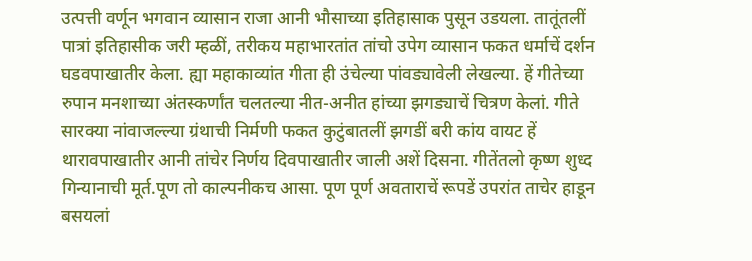उत्पत्ती वर्णून भगवान व्यासान राजा आनी भौसाच्या इतिहासाक पुसून उडयला. तातूंतलीं पात्रां इतिहासीक जरी म्हळीं, तरीकय महाभारतांत तांचो उपेग व्यासान फकत धर्माचें दर्शन घडवपाखातीर केला. ह्या महाकाव्यांत गीता ही उंचेल्या पांवड्यावेली लेखल्या. हें गीतेच्या रुपान मनशाच्या अंतस्कर्णांत चलतल्या नीत-अनीत हांच्या झगड्याचें चित्रण केलां. गीते सारक्या नांवाजल्ल्या ग्रंथाची निर्मणी फकत कुटुंबातलीं झगडीं बरी कांय वायट हें थारावपाखातीर आनी तांचेर निर्णय दिवपाखातीर जाली अशें दिसना. गीतेंतलो कृष्ण शुध्द गिन्यानाची मूर्त.पूण तो काल्पनीकच आसा. पूण पूर्ण अवताराचें रूपडें उपरांत ताचेर हाडून बसयलां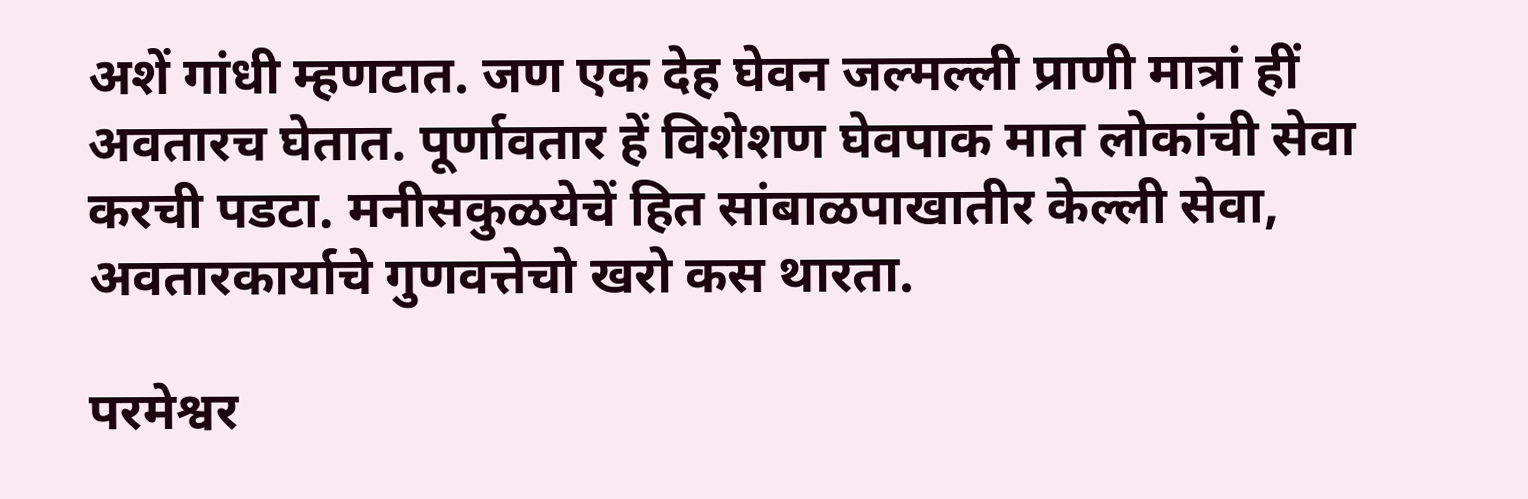अशें गांधी म्हणटात. जण एक देह घेवन जल्मल्ली प्राणी मात्रां हीं अवतारच घेतात. पूर्णावतार हें विशेशण घेवपाक मात लोकांची सेवा करची पडटा. मनीसकुळयेचें हित सांबाळपाखातीर केल्ली सेवा, अवतारकार्याचे गुणवत्तेचो खरो कस थारता.

परमेश्वर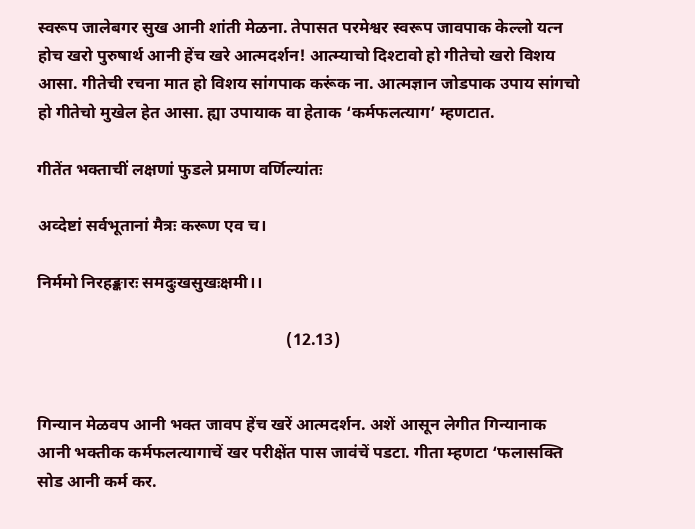स्वरूप जालेबगर सुख आनी शांती मेळना. तेपासत परमेश्वर स्वरूप जावपाक केल्लो यत्न होच खरो पुरुषार्थ आनी हेंच खरे आत्मदर्शन! आत्म्याचो दिश्टावो हो गीतेचो खरो विशय आसा. गीतेची रचना मात हो विशय सांगपाक करूंक ना. आत्मज्ञान जोडपाक उपाय सांगचो हो गीतेचो मुखेल हेत आसा. ह्या उपायाक वा हेताक ‘कर्मफलत्याग’ म्हणटात.

गीतेंत भक्ताचीं लक्षणां फुडले प्रमाण वर्णिल्यांतः

अव्देष्टां सर्वभूतानां मैत्रः करूण एव च।

निर्ममो निरहङ्कारः समदुःखसुखःक्षमी।।

                                                            (12.13)


गिन्यान मेळवप आनी भक्त जावप हेंच खरें आत्मदर्शन. अशें आसून लेगीत गिन्यानाक आनी भक्तीक कर्मफलत्यागाचें खर परीक्षेंत पास जावंचें पडटा. गीता म्हणटा ‘फलासक्ति सोड आनी कर्म कर.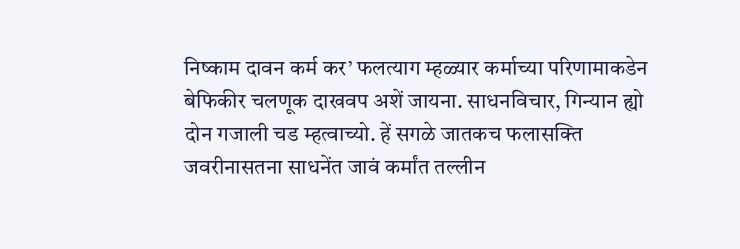निष्काम दावन कर्म कर’ फलत्याग म्हळ्यार कर्माच्या परिणामाकडेन बेफिकीर चलणूक दाखवप अशें जायना. साधनविचार, गिन्यान ह्यो दोन गजाली चड म्हत्वाच्यो. हें सगळे जातकच फलासक्ति जवरीनासतना साधनेंत जावं कर्मांत तल्लीन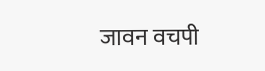जावन वचपी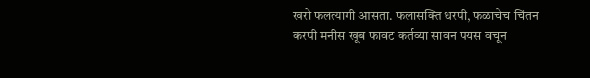खरो फलत्यागी आसता. फलासक्ति धरपी, फळाचेच चिंतन करपी मनीस खूब फावट कर्तव्या सावन पयस वचून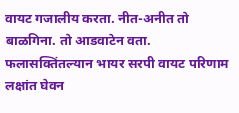वायट गजालीय करता. नीत-अनीत तो बाळगिना. तो आडवाटेन वता. फलासक्तिंतल्यान भायर सरपी वायट परिणाम लक्षांत घेवन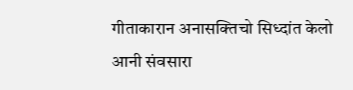गीताकारान अनासक्तिचो सिध्दांत केलो आनी संवसारा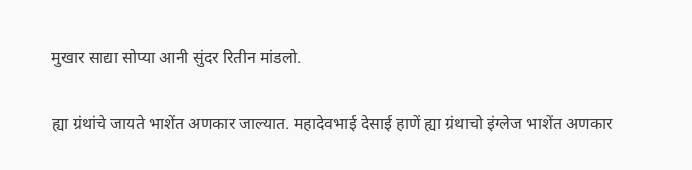मुखार साद्या सोप्या आनी सुंदर रितीन मांडलो.

ह्या ग्रंथांचे जायते भाशेंत अणकार जाल्यात. महादेवभाई देसाई हाणें ह्या ग्रंथाचो इंग्लेज भाशेंत अणकार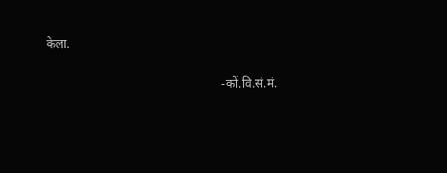केला.

                                                        -कों.वि.सं.मं.